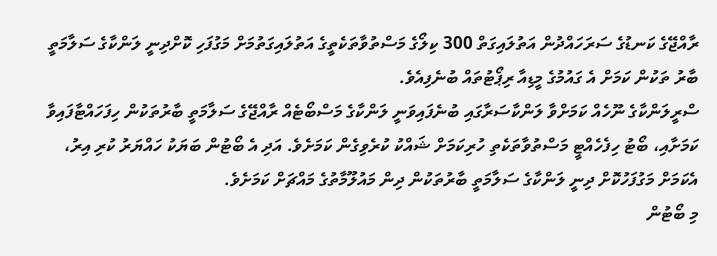ރާއްޖޭގެ ކަނޑުގެ ސަރަހައްދުން އަތުލައިގަތް 300 ކިލޯގެ މަސްތުވާތަކެތީގެ އަތުލައިގަތުމަށް މަގުފަހި ކޮށްދިނީ ލަންކާގެ ސަލާމަތީ ބާރު ތަކުން ކަމަށް އެ ގައުމުގެ މީޑިއާ ރިޕޯޓުތައް ބުނެފިއެވެ.
ސްރީލަންކާގެ ނޫހެއް ކަމަށްވާ ލަންކާސަރާގައި ބުނެފައިވަނީ ލަންކާގެ މަސްބޯޓެއް ރާއްޖޭގެ ސަލާމަތީ ބާރުތަކުން ހިފަހައްޓާފައިވާ ކަމަށާއި، ބޯޓު ހިފެހެއްޓީ މަސްތުވާތަކެތި ހުރިކަމަށް ޝައްކު ކުރެވިގެން ކަމަށެވެ. އަދި އެ ބޯޓުން ބަޔަކު ހައްޔަރު ކުރި އިރު، އެކަމަށް މަގުފަހުކޮށް ދިނީ ލަންކާގެ ސަލާމަތީ ބާރުތަކުން ދިން މައުލޫމާތުގެ މައްޗަށް ކަމަށެވެ.
މި ބޯޓުން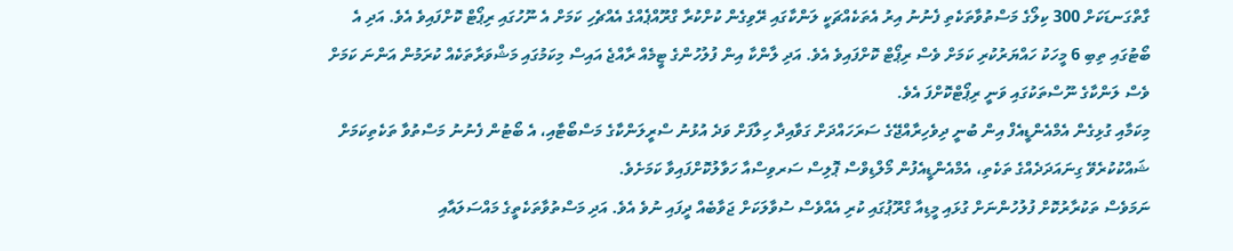ގާތްގަނޑަކަށް 300 ކިލޯގެ މަސްތުވާތަކެތި ފެނުނު އިރު އެތަކެއްޗަކީ ލަންކާގައި ރޭވިގެން ކުށްކުރާ ގްރޫއްޕެއްގެ އެއްޗެހި ކަމަށް އެ ނޫހުގައި ރިޕޯޓް ކޮށްފައިވެ އެވެ. އަދި އެ ބޯޓުގައި ތިބި 6 މީހަކު ހައްޔަރުކުރި ކަމަށް ވެސް ރިޕޯޓް ކޮށްފައިވެ އެވެ. އަދި ލާންކާ އިން ފުލުހުންގެ ޓީމެއް ރާއްޖެ އައިސް މިކަމުގައި މަޝްވަރާތަކެއް ކުރަމުން އަންނަ ކަމަށް ވެސް ލަންކާގެ ނޫސްތަކުގައި ވަނީ ރިޕޯޓްކޮށްފަ އެވެ.
މިކަމާއި ގުޅިގެން އެމްއެންޑީއެފް އިން ބުނީ ދިވެހިރާއްޖޭގެ ސަރަހައްދަށް ގަވާއިދާ ހިލާފަށް ވަދެ އުޅުނު ސްރީލަންކާގެ މަސްބޯޓާއި، އެ ބޯޓުން ފެނުނު މަސްތުވާ ތަކެތިކަމަށް ޝައްކުކުރެވޭ ގިނައަދަދެއްގެ ތަކެތި، އެމްއެންޑީއެފުން މޯލްޑިވްސް ޕޮލިސް ސަރވިސްއާ ހަވާލުކޮށްފައިވާ ކަމަށެވެ.
ނަމަވެސް ތަކުރާރުކޮށް ފުލުހުންނަށް ގުޅައި މީޑިއާ ގްރޫޕުގައި ކުރި އެއްވެސް ސުވާލަކަށް ޖަވާބެއް ދީފައި ނުވެ އެވެ. އަދި މަސްތުވާތަކެތީގެ މައްސަލައާއި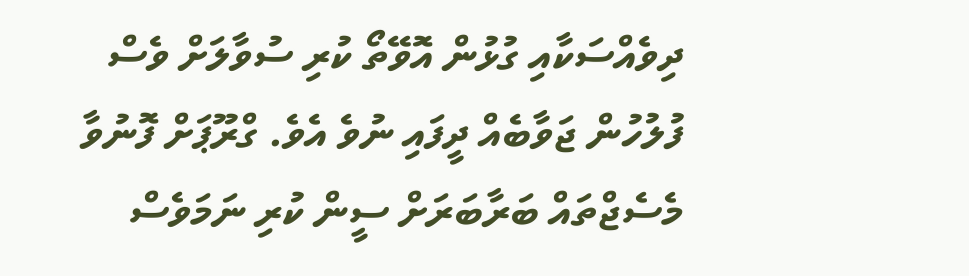ދިވެއްސަކާއި ގުޅުން އޮވޭތޯ ކުރި ސުވާލަށް ވެސް ފުލުހުން ޖަވާބެއް ދީފައި ނުވެ އެވެ. ގްރޫޕަށް ފޮނުވާ މެސެޖްތައް ބަރާބަރަށް ސީން ކުރި ނަމަވެސް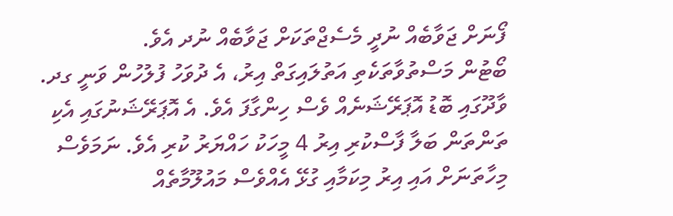ފޯނަށް ޖަވާބެއް ނުދީ މެސެޖްތަކަށް ޖަވާބެއް ނުދ އެވެ.
ބޯޓުން މަސްތުވާތަކެތި އަތުލައިގަތް އިރު، އެ ދުވަހު ފުލުހުން ވަނީ ގދ. ވާދޫގައި ބޮޑު އޮޕަރޭޝަނެއް ވެސް ހިންގާފަ އެވެ. އެ އޮޕަރޭޝަނުގައި އެކި ތަންތަން ބަލާ ފާސްކުރި އިރު 4 މީހަކު ހައްޔަރު ކުރި އެވެ. ނަމަވެސް މިހާތަނަށް އައި އިރު މިކަމާއި ގުޅޭ އެއްވެސް މައުލޫމާތެއް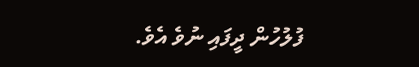ފުލުހުން ދީފައި ނުވެ އެވެ.